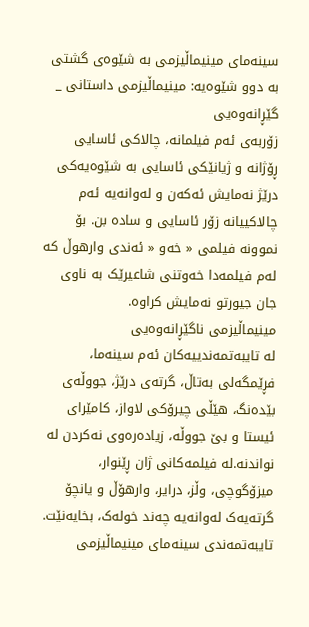سینەمای مینیماڵیزمی بە شێوەی گشتی بە دوو شێوەیە: مینیماڵیزمی داستانی _ گێڕانەوەیی
زۆربەی ئەم فیلمانە، چالاکی ئاسایی ڕۆژانە و ژیانێکی ئاسایی بە شێوەیەکی درێژ نەمایش ئەکەن و لەوانەیە ئەم چالاکییانە زۆر ئاسایی و سادە بن. بۆ نموونە فیلمی « خەو « ئەندی وارهوڵ کە لەم فیلمەدا خەوتنی شاعیرێک بە ناوی جان جیورتو نەمایش کراوە.
مینیماڵیزمی ناگێڕانەوەیی
لە تایبەتمەندییەکان ئەم سینەما، فڕێمگەلی بەتاڵ، گرتەی درێژ، جووڵەی بێدەنگ، هێڵی چیرۆکی لاواز، کامێرای ئیستا و بێ جووڵە، زیادەرەوی نەکردن لە نواندنە.لە فیلمەکانی ژان ڕێنوار، میزۆگوچی، وڵز، درایر، وارهۆڵ و یانچۆ گرتەیەک لەوانەیە چەند خولەک، بخایەنێت.
تایبەتمەندی سینەمای مینیماڵیزمی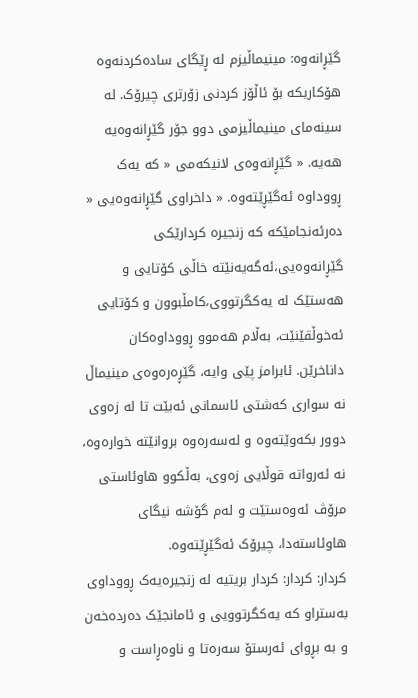گێڕانەوە: مینیماڵیزم لە ڕێگای سادەکردنەوە هۆکاریکە بۆ ئاڵۆز کردنی زۆرتری چیرۆک. لە سینەمای مینیماڵیزمی دوو جۆر گێڕانەوەیە هەیە. « گێڕانەوەی لانیکەمی « کە یەک ڕووداوە ئەگێڕێتەوە. « داخراوی گێڕانەوەیی « دەرئەنجامێکە کە زنجیرە کردارێکی گێڕانەوەیی،ئەگەیەنێتە خاڵی کۆتایی و هەستێک لە یەکگرتووی،کامڵبوون و کۆتایی ئەخوڵقێنێت، بەڵام هەموو ڕووداوەکان داناخرێن. ئابرامز پێی وایە، گێڕەرەوەی مینیماڵ نە سواری کەشتی ئاسمانی ئەبێت تا لە زەوی دوور بکەوێتەوە و لەسەرەوە بروانێتە خوارەوە، نە ئەرواتە قوڵایی زەوی، بەڵکوو هاوئاستی مرۆڤ ئەوەستێت و لەم گۆشە نیگای هاوئاستەدا، چیرۆک ئەگێڕێتەوە.
کردار: کردار: کردار بریتیە لە زنجیرەیەک ڕووداوی بەستراو کە یەکگرتوویی و ئامانجێک دەردەخەن و بە بڕوای ئەرستۆ سەرەتا و ناوەڕاست و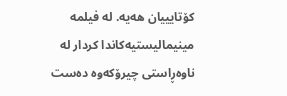کۆتایییان هەیە. لە فیلمە مینیمالیستیەکاندا کردار لە ناوەڕاستی چیرۆکەوە دەست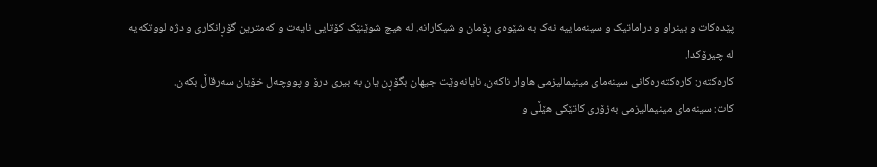پێدەکات و بینراو و دراماتیک و سینەماییە نەک بە شێوەی ڕۆمان و شیکارانە. لە هیچ شوێنێک کۆتایی نایەت و کەمترین گۆڕانکاری و دژە لووتکەیە لە چیرۆکدا.
کارەکتەر: کارەکتەرەکانی سینەمای مینیمالیزمی هاوار ناکەن، نایانەوێت جیهان بگۆڕن یان بە بیری درۆ و پووچەل خۆیان سەرقاڵ بکەن.
کات: سینەمای مینیمالیزمی بەزۆری کاتێکی هێڵی و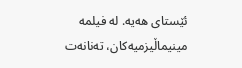ئێستای هەیە. لە فیلمە مینیماڵیزمیەکان، تەنانەت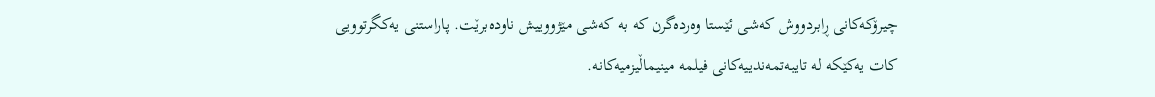چیرۆکەکانی ڕابردووش کەشی ئێستا وەردەگرن کە بە کەشی مێژووییش ناودەبرێت. پاراستنی یەکگرتوویی کات یەکێکە لە تایبەتمەندییەکانی فیلمە مینیماڵیزمیەکانە.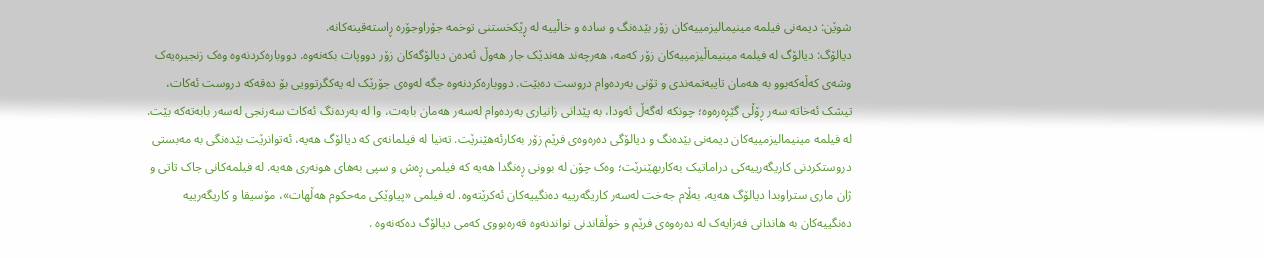شوێن: دیمەنی فیلمە مینیمالیزمییەکان زۆر بێدەنگ و سادە و خاڵییە لە ڕێکخستنی توخمە جۆراوجۆرە ڕاستەقینەکانە.
دیالۆگ: دیالۆگ لە فیلمە مینیماڵیزمییەکان زۆر کەمە، هەرچەند هەندێک جار هەوڵ ئەدەن دیالۆگەکان زۆر دووپات بکەنەوە. دووبارەکردنەوە وەک زنجیرەیەک وشەی کەڵەکەبوو بە هەمان تایبەتمەندی و تۆنی بەردەوام دروست دەبێت. دووبارەکردنەوە جگە لەوەی جۆرێک لە یەکگرتوویی بۆ دەقەکە دروست ئەکات، تیشک ئەخاتە سەر ڕۆڵی گێڕەرەوە؛ چونکە لەگەڵ ئەودا، بە پێدانی زانیاری بەردەوام لەسەر هەمان بابەت، وا لە بەردەنگ ئەکات سەرنجی لەسەر بابەتەکە بێت. لە فیلمە مینیمالیزمییەکان دیمەنی بێدەنگ و دیالۆگی دەرەوەی فرێم زۆر بەکارئەهێنرێت. تەنیا لە فیلمانەی کە دیالۆگ هەیە، ئەتوانرێت بێدەنگی بە مەبستی دروستکردنی کاریگەرییەکی دراماتیک بەکاربهێنرێت؛ وەک چۆن لە بوونی ڕەنگدا هەیە کە فیلمی ڕەش و سپی بەهای هونەری هەیە. لە فیلمەکانی جاک تاتی و ژان ماری ستراوبدا دیالۆگ هەیە، بەڵام جەخت لەسەر کاریگەرییە دەنگییەکان ئەکرێتەوە. لە فیلمی «پیاوێکی مەحکوم هەڵهات»، مۆسیقا و کاریگەرییە دەنگییەکان بە هاندانی فەزایەک لە دەرەوەی فرێم و خوڵقاندنی نواندنەوە قەرەبووی کەمی دیالۆگ دەکەنەوە .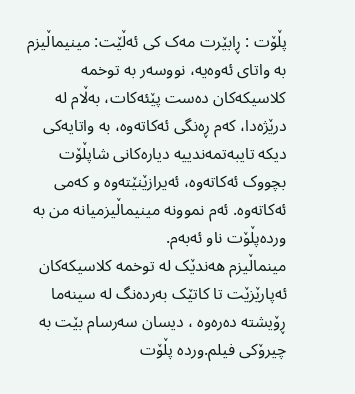پڵۆت : ڕابێرت مەک کی ئەڵێت: مینیماڵیزم بە واتای ئەوەیە، نووسەر بە توخمە کلاسیکەکان دەست پێئەکات، بەڵام لە درێژەدا، کەم ڕەنگی ئەکاتەوە، بە واتایەکی دیکە تایبەتمەندییە دیارەکانی شاپڵۆت بچووک ئەکاتەوە، ئەیرازێنێتەوە و کەمی ئەکاتەوە. ئەم نموونە مینیماڵیزمیانە من بە وردەپڵۆت ناو ئەبەم.
مینماڵیزم هەندێک لە توخمە کلاسیکەکان ئەپارێزێت تا کاتێک بەردەنگ لە سینەما ڕۆیشتە دەرەوە ، دیسان سەرسام بێت بە چیرۆکی فیلم.وردە پڵۆت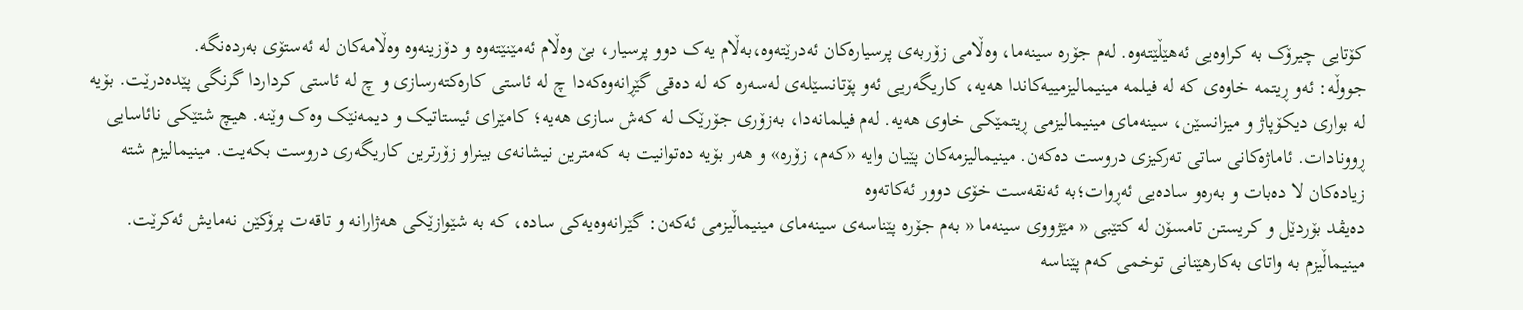کۆتایی چیرۆک بە کراوەیی ئەهێڵێتەوە. لەم جۆرە سینەما، وەڵامی زۆربەی پرسیارەکان ئەدرێتەوە،بەڵام یەک دوو پرسیار، بێ وەڵام ئەمێنێتەوە و دۆزینەوە وەڵامەکان لە ئەستۆی بەردەنگە.
جووڵە: ئەو ڕیتمە خاوەی کە لە فیلمە مینیمالیزمییەکاندا هەیە، کاریگەریی ئەو پۆتانسێلەی لەسەرە کە لە دەقی گێڕانەوەکەدا چ لە ئاستی کارەکتەرسازی و چ لە ئاستی کرداردا گرنگی پێدەدرێت. بۆیە لە بواری دیکۆپاژ و میزانسێن، سینەمای مینیمالیزمی ڕیتمێکی خاوی هەیە. لەم فیلمانەدا، بەزۆری جۆرێک لە کەش سازی هەیە؛ کامێرای ئیستاتیک و دیمەنێک وەک وێنە. هیچ شتێکی نائاسایی ڕوونادات. ئاماژەکانی ساتی تەرکیزی دروست دەکەن. مینیمالیزمەکان پێیان وایە «کەم، زۆرە» و هەر بۆیە دەتوانیت بە کەمترین نیشانەی بینراو زۆرترین کاریگەری دروست بکەیت. مینیمالیزم شتە زیادەکان لا دەبات و بەرەو سادەیی ئەڕوات؛بە ئەنقەست خۆی دوور ئەکاتەوە
دەیڤد بۆردێل و کریستن تامسۆن لە کتێبی « مێژووی سینەما « بەم جۆرە پێناسەی سینەمای مینیماڵیزمی ئەکەن: گێرانەوەیەکی سادە، کە بە شێوازێکی هەژارانە و تاقەت پرۆکێن نەمایش ئەکرێت.
مینیماڵیزم بە واتای بەکارهێنانی توخمی کەم پێناسە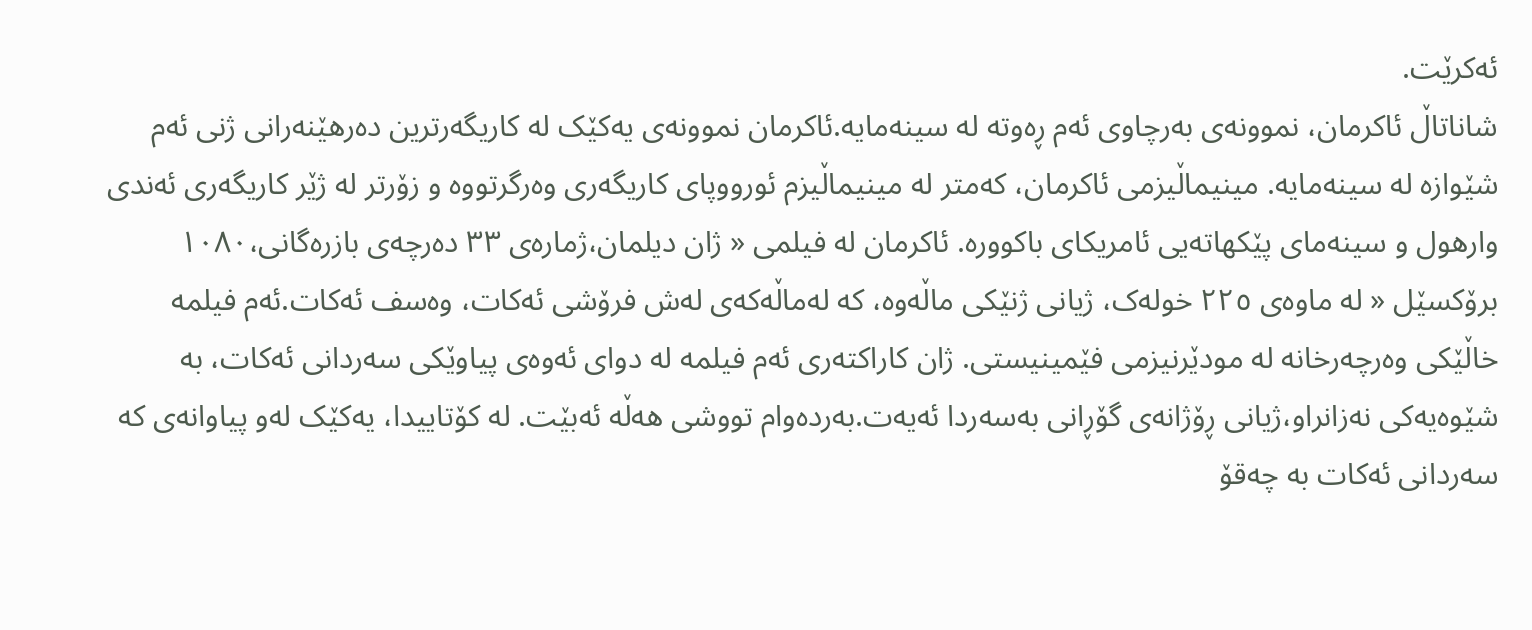ئەکرێت.
شاناتاڵ ئاکرمان، نموونەی بەرچاوی ئەم ڕەوتە لە سینەمایە.ئاکرمان نموونەی یەکێک لە کاریگەرترین دەرهێنەرانی ژنی ئەم شێوازە لە سینەمایە. مینیماڵیزمی ئاکرمان، کەمتر لە مینیماڵیزم ئورووپای کاریگەری وەرگرتووە و زۆرتر لە ژێر کاریگەری ئەندی وارهول و سینەمای پێکهاتەیی ئامریکای باکوورە. ئاکرمان لە فیلمی « ژان دیلمان،ژمارەی ٣٣ دەرچەی بازرەگانی،١٠٨٠ برۆکسێل « لە ماوەی ٢٢٥ خولەک، ژیانی ژنێکی ماڵەوە، کە لەماڵەکەی لەش فرۆشی ئەکات، وەسف ئەکات.ئەم فیلمە خاڵێکی وەرچەرخانە لە مودێرنیزمی فێمینیستی. ژان کاراکتەری ئەم فیلمە لە دوای ئەوەی پیاوێکی سەردانی ئەکات، بە شێوەیەکی نەزانراو،ژیانی ڕۆژانەی گۆڕانی بەسەردا ئەیەت.بەردەوام تووشی هەڵە ئەبێت. لە کۆتاییدا، یەکێک لەو پیاوانەی کە سەردانی ئەکات بە چەقۆ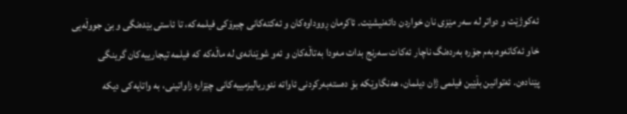ئەکوژێت و دواتر لە سەر مێزی نان خواردن دائەنیشێت. ئاکرمان ڕووداوەکان و ئەکتەکانی چیرۆکی فیلمەکە، تا ئاستی بێدەنگی و بێ جووڵەیی خاو ئەکاتەوە.بەم جۆرە بەردەنگ ناچار ئەکات سەرنج بدات مەودا بەتاڵەکان و ئەو شوێنانەی لە ماڵەکە کە فیلمە تیجارییەکان گرینگی پێنادەن. ئەتوانین بڵێین فیلمی ژان دیلمان، هەنگاوێکە بۆ دەستەبەرکردنی ئاواتە نئوریالیزمییەکانی چێزارە زاواتینی، بە واتایەکی دیکە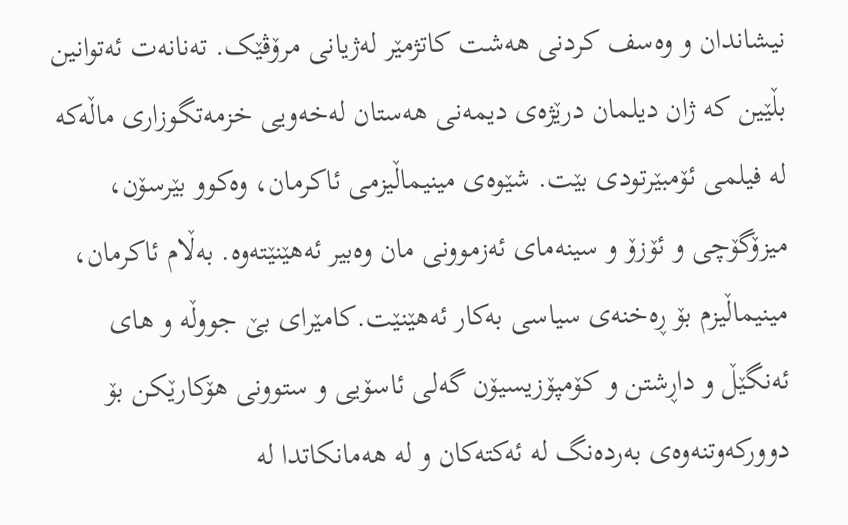نیشاندان و وەسف کردنی هەشت کاتژمێر لەژیانی مرۆڤێک. تەنانەت ئەتوانین بڵێین کە ژان دیلمان درێژەی دیمەنی هەستان لەخەویی خزمەتگوزاری ماڵەکە لە فیلمی ئۆمبێرتودی بێت. شێوەی مینیماڵیزمی ئاکرمان، وەکوو بێرسۆن، میزۆگۆچی و ئۆزۆ و سینەمای ئەزموونی مان وەبیر ئەهێنێتەوە. بەڵام ئاکرمان، مینیماڵیزم بۆ ڕەخنەی سیاسی بەکار ئەهێنێت.کامێرای بێ جووڵە و های ئەنگێڵ و داڕشتن و کۆمپۆزیسیۆن گەلی ئاسۆیی و ستوونی هۆکارێکن بۆ دوورکەوتنەوەی بەردەنگ لە ئەکتەکان و لە هەمانکاتدا لە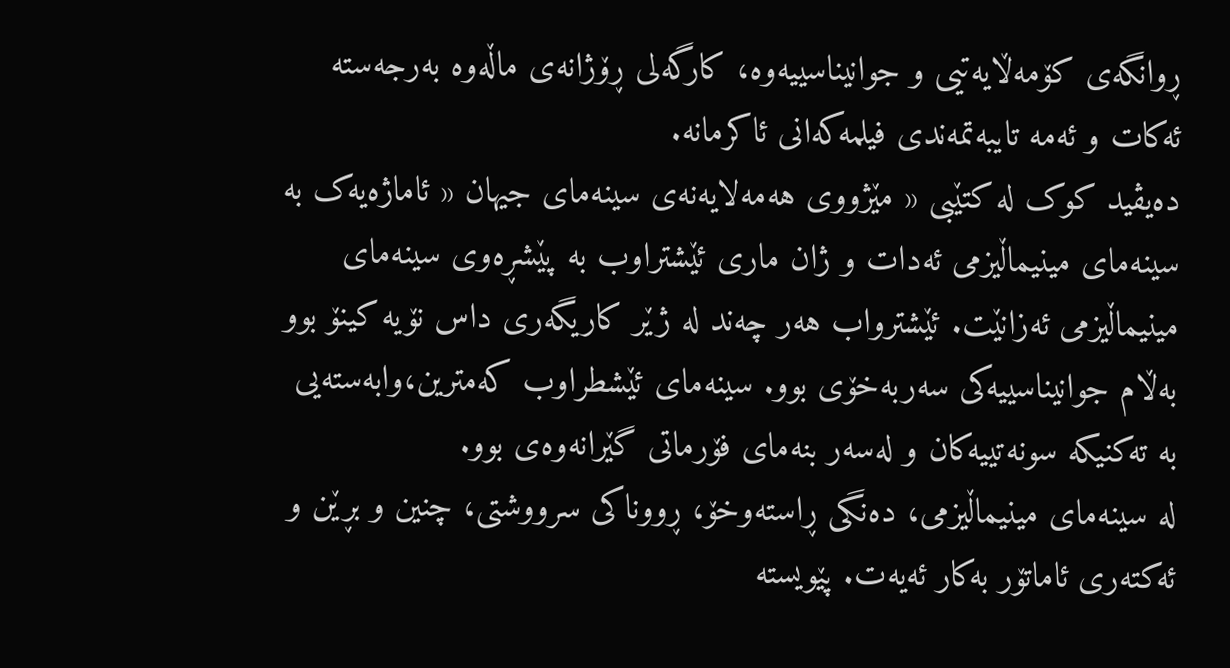ڕوانگەی کۆمەڵایەتیی و جوانیناسییەوە، کارگەلی ڕۆژانەی ماڵەوە بەرجەستە ئەکات و ئەمە تایبەتمەندی فیلمەکەانی ئاکرمانە.
دەیڤید کوک لە کتێبی « مێژووی هەمەلایەنەی سینەمای جیهان « ئاماژەیەک بە سینەمای مینیماڵیزمی ئەدات و ژان ماری ئێشتراوب بە پێشڕەوی سینەمای مینیماڵیزمی ئەزانێت. ئێشترواب هەر چەند لە ژێر کاریگەری داس نۆیە کینۆ بوو بەڵام جوانیناسییەکی سەربەخۆی بوو. سینەمای ئێشطراوب کەمترین،وابەستەیی بە تەکنیکە سونەتییەکان و لەسەر بنەمای فۆرماتی گێرانەوەی بوو.
لە سینەمای مینیماڵیزمی، دەنگی ڕاستەوخۆ، ڕووناکی سرووشتی، چنین و بڕێن و ئەکتەری ئاماتۆر بەکار ئەیەت. پێویستە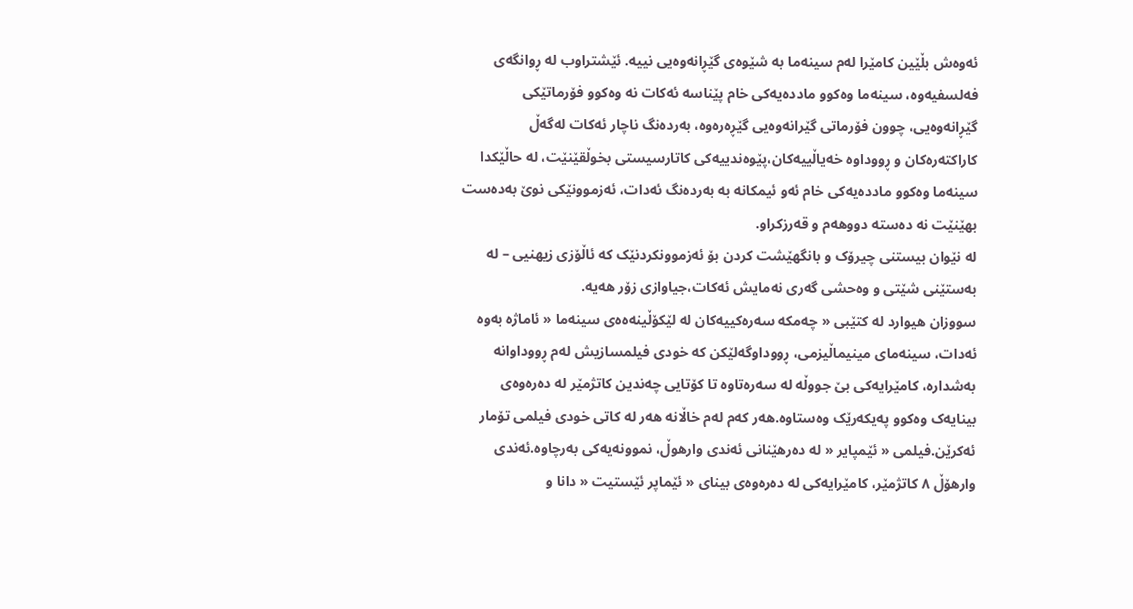ئەوەش بڵێین کامێرا لەم سینەما بە شێوەی گێڕانەوەیی نییە. ئێشتراوب لە ڕوانگەی فەلسفیەوە، سینەما وەکوو ماددەیەکی خام پێناسە ئەکات نە وەکوو فۆرماتێکی گێڕانەوەیی، چوون فۆرماتی گێرانەوەیی گێڕەرەوە، بەردەنگ ناچار ئەکات لەگەڵ کاراکتەرەکان و ڕووداوە خەیاڵییەکان،پێوەندییەکی کاتارسیستی بخوڵقێنێت، لە حاڵێكدا سینەما وەکوو ماددەیەکی خام ئەو ئیمکانە بە بەردەنگ ئەدات، ئەزموونێکی نوێ بەدەست بهێنێت نە دەستە دووهەم و قەرزکراو.
لە نێوان بیستنی چیرۆک و بانگهێشت کردن بۆ ئەزموونکردنێک کە ئاڵۆزی زیهنیی – لە بەستێنی شێتی و وەحشی گەری نەمایش ئەکات،جیاوازی زۆر هەیە.
سووزان هیوارد لە کتێبی « چەمکە سەرەکییەکان لە لێکۆڵینەەەی سینەما « ئاماژە بەوە ئەدات، سینەمای مینیماڵیزمی، ڕووداوگەلێکن کە خودی فیلمسازیش لەم ڕووداوانە بەشدارە، کامێرایەکی بێ جووڵە لە سەرەتاوە تا کۆتایی چەندین کاتژمێر لە دەرەوەی بینایەک وەکوو پەیکەرێک وەستاوە.هەر کەم لەم خاڵانە هەر لە کاتی خودی فیلمی تۆمار ئەکرێن.فیلمی « ئێمپایر « لە دەرهێنانی ئەندی وارهوڵ، نموونەیەکی بەرچاوە.ئەندی وارهۆڵ ٨ کاتژمێر، کامێرایەکی لە دەرەوەی بینای « ئێماپر ئێستیت « دانا و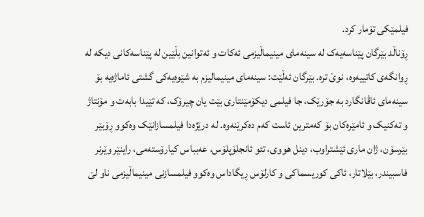فیلمێکی تۆمار کرد.
ڕۆناڵد بێرگان پێناسەیەک لە سینەمای مینیماڵیزمی ئەکات و ئەتوانین بڵێین لە پێناسەکانی دیکە لە ڕوانگەی کاتییەوە، نوێ ترە. بێرگان ئەڵێت: سینەمای مینیمالیزم بە شێوەیەکی گشتی ئاماژەیە بۆ سینەمای ئاڤانگارد بە جۆرێک، جا فیلمی دیکۆمێنتاری بێت یان چیرۆک، کە تێیدا بابەت و مۆنتاژ و تەکنیک و ئامێرەکان بۆ کەمترین ئاست کەم دەکرێنەوە. لە درێژەدا فیلمسازانێک وەکوو ڕۆبێر بێرسۆن، ژان ماری ئێشتراوب، دینل هووی، تئو ئانجلۆپلۆس، عەبباس کیارۆستەمی، راینێر وێرنر فاسبیندر، بێلاتار، ئاکی کوریسماکی و کارلۆس ڕیگاداس وەکوو فیلمسازنی مینیماڵیزمی ناو لێ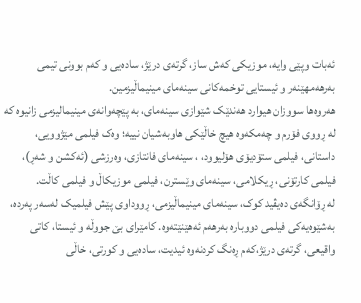ئەبات وپێی وایە، موزیکی کەش ساز، گرتەی درێژ، سادەیی و کەم بوونی تیمی بەرهەمهێنەر و ئیستایی توخمەکانی سینەمای مینیماڵیزمین.
هەروەها سووزان هیوارد هەندێک شێوازی سینەمای، بە پێچەوانەی مینیمالیزمی زانیوە کە لە ڕووی فۆرم و چەمکەوە هیچ خاڵێکی هاوبەشیان نییە؛ وەک فیلمی مێژوویی، داستانی، فیلمی ستۆدیۆی هۆلیوود، ، سینەمای فانتازی، وەرزشی (ئەکشن و شەڕ)، فیلمی کارتۆنی، ڕیکلامی، سینەمای وێسترن، فیلمی موزیکاڵ و فیلمی کاڵت.
لە ڕۆانگەی دەیڤید کوک، سینەمای مینیماڵیزمی، ڕووداوی پێش فیلمیک لەسەر پەردە، بەشێوەیەکی فیلمی دووبارە بەرهەم ئەهێنێتەوە. کامێرای بێ جووڵە و ئیستا، کاتی واقیعی، گرتەی درێژ،کەم ڕەنگ کردنەوە ئیدیت، سادەیی و کورتی، خاڵی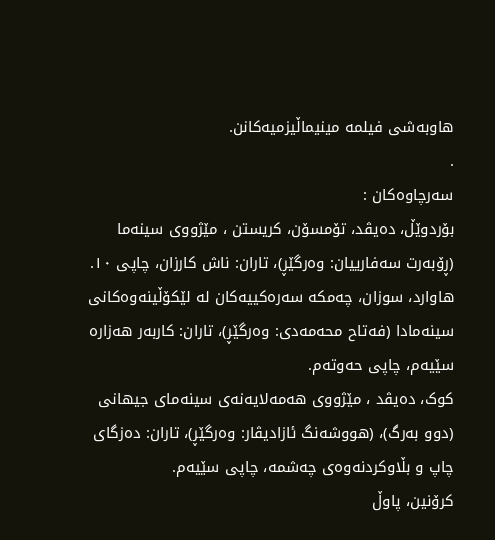هاوبەشی فیلمە مینیماڵیزمیەکانن.
.
سەرچاوەکان :
بۆردوێڵ، دەیڤد، تۆمسۆن، کریستن ، مێژووی سینەما (ڕۆبەرت سەفارییان: وەرگێڕ)، تاران: ناش کارزان، چاپی ١٠.
هاوارد، سوزان، چەمکە سەرەکییەکان لە لێکۆڵینەوەکانی سینەمادا (فەتاح محەمەدی: وەرگێڕ)، تاران: کاربەر هەزارە سێیەم، چاپی حەوتەم.
کوک، دەیڤد ، مێژووی هەمەلایەنەی سینەمای جیهانی (دوو بەرگ)، (هووشەنگ ئازادیڤار: وەرگێڕ)، تاران: دەزگای چاپ و بڵاوکردنەوەی چەشمە، چاپی سێیەم.
کرۆنین، پاوڵ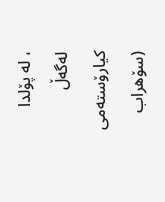، لە پۆلدا لەگەڵ کیارۆستەمی (سۆهراب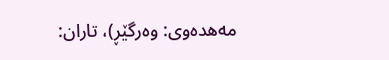مەهدەوی: وەرگێڕ)، تاران: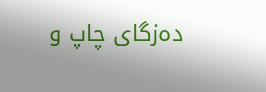دەزگای چاپ و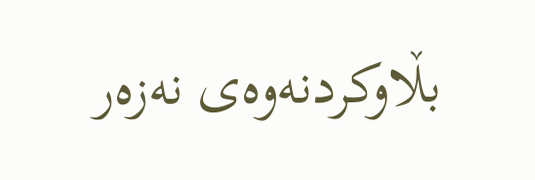بڵاوکردنەوەی نەزەر